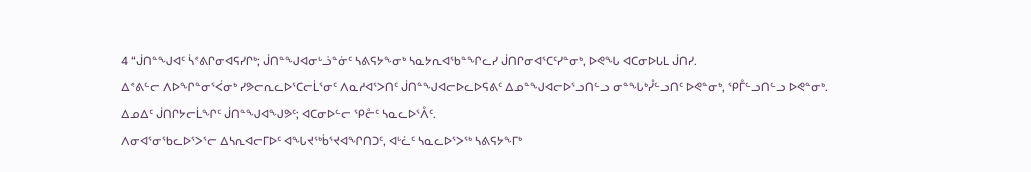4 “ᒎᑎᓐᖑᐊᑦ ᓵᕝᕕᒋᓂᐊᕋᓯᒋᒃ; ᒎᑎᓐᖑᐊᓂᒡᓘᓐᓃᑦ ᓴᕕᕋᔭᖕᓂᒃ ᓴᓇᔭᕆᐊᖃᓐᖏᓚᓯ ᒎᑎᒋᓂᐊᕐᑕᑦᓯᓐᓂᒃ, ᐅᕙᖓ ᐊᑕᓂᐅᒐᒪ ᒎᑎᓯ.
ᐃᕝᕕᓪᓕ ᐱᐅᖏᓐᓂᕐᐹᓂᒃ ᓯᕗᓕᕆᓚᐅᕐᑕᓕᒫᕐᓂᑦ ᐱᓇᓱᐊᕐᐳᑎᑦ ᒎᑎᓐᖑᐊᓕᐅᓚᐅᕋᕕᑦ ᐃᓄᓐᖑᐊᓕᐅᕐᓗᑎᓪᓗ ᓂᓐᖓᒃᓮᓪᓗᑎᑦ ᐅᕙᓐᓂᒃ, ᕿᒤᓪᓗᑎᓪᓗ ᐅᕙᓐᓂᒃ.
ᐃᓄᐃᑦ ᒎᑎᒋᔭᓕᒫᖏᑦ ᒎᑎᓐᖑᐊᖑᕗᑦ; ᐊᑕᓂᐅᓪᓕ ᕿᓔᑦ ᓴᓇᓚᐅᕐᐰᑦ.
ᐱᓂᐊᕐᓂᖃᓚᐅᕐᐳᕐᓕ ᐃᓴᕆᐊᓕᒥᐅᑦ ᐊᖓᔪᖅᑳᕐᔪᐊᖏᑎᑐᑦ, ᐊᒡᓛᑦ ᓴᓇᓚᐅᕐᐳᖅ ᓴᕕᕋᔭᖕᒥᒃ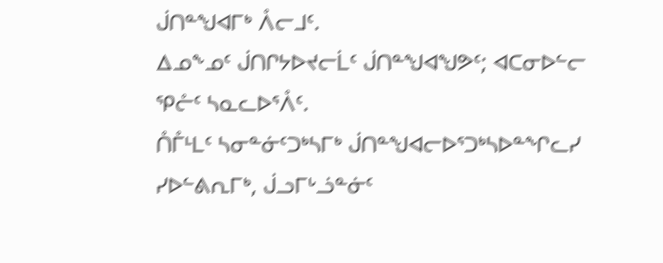ᒎᑎᓐᖑᐊᒥᒃ ᐰᓕᒧᑦ.
ᐃᓄᖕᓄᑦ ᒎᑎᒋᔭᐅᔪᓕᒫᑦ ᒎᑎᓐᖑᐊᖑᕗᑦ; ᐊᑕᓂᐅᓪᓕ ᕿᓔᑦ ᓴᓇᓚᐅᕐᐰᑦ.
ᑍᒤᒻᒪᑦ ᓴᓂᓐᓃᑦᑐᒃᓴᒥᒃ ᒎᑎᓐᖑᐊᓕᐅᕐᑐᒃᓴᐅᓐᖏᓚᓯ ᓯᐅᓪᕕᕆᒥᒃ, ᒎᓗᒥᒡᓘᓐᓃᑦ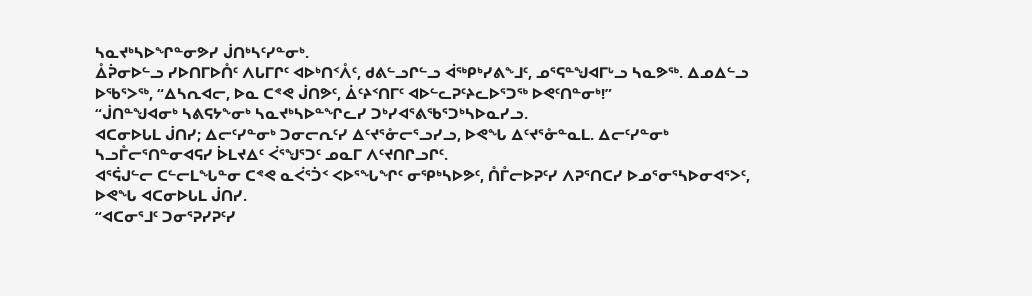ᓴᓇᔪᒃᓴᐅᖏᓐᓂᕗᓯ ᒎᑎᒃᓴᑦᓯᓐᓂᒃ.
ᐂᕉᓂᐅᓪᓗ ᓯᐅᑎᒥᐅᑍᑦ ᐱᒐᒥᒋᑦ ᐊᐅᒃᑎᑉᐰᑦ, ᑯᕕᓪᓗᒋᓪᓗ ᐋᖅᑭᒃᓯᕕᖕᒧᑦ, ᓄᕐᕋᓐᖑᐊᒥᒡᓗ ᓴᓇᕗᖅ. ᐃᓄᐃᓪᓗ ᐅᖃᕐᐳᖅ, “ᐃᓴᕆᐊᓕ, ᐅᓇ ᑕᕝᕙ ᒎᑎᕗᑦ, ᐄᑦᔨᑉᑎᒥᑦ ᐊᐅᓪᓚᕈᑦᔨᓚᐅᕐᑐᖅ ᐅᕙᑦᑎᓐᓂᒃ!”
“ᒎᑎᓐᖑᐊᓂᒃ ᓴᕕᕋᔭᖕᓂᒃ ᓴᓇᔪᒃᓴᐅᓐᖏᓚᓯ ᑐᒃᓯᐊᕐᕕᖃᕐᑐᒃᓴᐅᓇᓯᓗ.
ᐊᑕᓂᐅᒐᒪ ᒎᑎᓯ; ᐃᓕᑦᓯᓐᓂᒃ ᑐᓂᓕᕆᑦᓯ ᐃᑦᔪᕐᓁᓕᕐᓗᓯᓗ, ᐅᕙᖓ ᐃᑦᔪᕐᓁᓐᓇᒪ. ᐃᓕᑦᓯᓐᓂᒃ ᓴᓗᒤᓕᕐᑎᓐᓂᐊᕋᓯ ᐆᒪᔪᐃᑦ ᐹᕐᖑᕐᑐᑦ ᓄᓇᒥ ᐱᑦᔪᑎᒋᓗᒋᑦ.
ᐊᕐᕌᒍᓪᓕ ᑕᓪᓕᒪᖓᓐᓂ ᑕᕝᕙ ᓇᐹᕐᑑᑉ ᐸᐅᕐᖓᖏᑦ ᓂᕿᒃᓴᐅᕗᑦ, ᑍᒤᓕᐅᕈᑦᓯ ᐱᕈᕐᑎᑕᓯ ᐅᓄᕐᓂᕐᓴᐅᓂᐊᕐᐳᑦ, ᐅᕙᖓ ᐊᑕᓂᐅᒐᒪ ᒎᑎᓯ.
“ᐊᑕᓂᕐᒧᑦ ᑐᓂᕐᕈᓯᕈᑦᓯ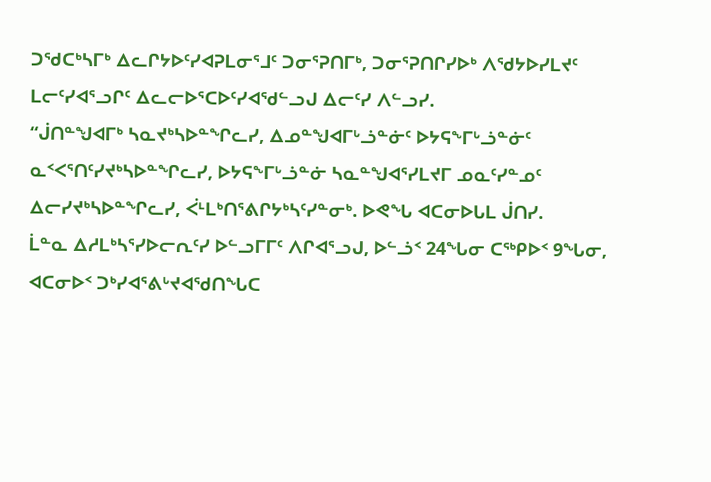ᑐᖁᑕᒃᓴᒥᒃ ᐃᓚᒋᔭᐅᑦᓯᐊᕈᒪᓂᕐᒧᑦ ᑐᓂᕐᕈᑎᒥᒃ, ᑐᓂᕐᕈᑎᒋᓯᐅᒃ ᐱᖁᔭᐅᓯᒪᔪᑦ ᒪᓕᑦᓯᐊᕐᓗᒋᑦ ᐃᓚᓕᐅᕐᑕᐅᑦᓯᐊᖁᓪᓗᒍ ᐃᓕᑦᓯ ᐱᓪᓗᓯ.
“ᒎᑎᓐᖑᐊᒥᒃ ᓴᓇᔪᒃᓴᐅᓐᖏᓚᓯ, ᐃᓄᓐᖑᐊᒥᒡᓘᓐᓃᑦ ᐅᔭᕋᖕᒥᒡᓘᓐᓃᑦ ᓇᑉᐸᕐᑎᑦᓯᔪᒃᓴᐅᓐᖏᓚᓯ, ᐅᔭᕋᖕᒥᒡᓘᓐᓃ ᓴᓇᓐᖑᐊᕐᓯᒪᔪᒥ ᓄᓇᑦᓯᓐᓄᑦ ᐃᓕᓯᔪᒃᓴᐅᓐᖏᓚᓯ, ᐹᒻᒪᒃᑎᕐᕕᒋᔭᒃᓴᑦᓯᓐᓂᒃ. ᐅᕙᖓ ᐊᑕᓂᐅᒐᒪ ᒎᑎᓯ.
ᒫᓐᓇ ᐃᓱᒪᒃᓴᕐᓯᐅᓕᕆᑦᓯ ᐅᓪᓗᒥᒥᑦ ᐱᒋᐊᕐᓗᒍ, ᐅᓪᓘᑉ 24ᖓᓂ ᑕᖅᑭᐅᑉ 9ᖓᓂ, ᐊᑕᓂᐅᑉ ᑐᒃᓯᐊᕐᕕᒡᔪᐊᖁᑎᖓᑕ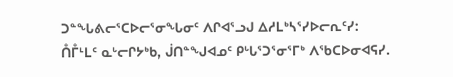ᑐᓐᖓᕕᓕᕐᑕᐅᓕᕐᓂᖓᓂᑦ ᐱᒋᐊᕐᓗᒍ ᐃᓱᒪᒃᓴᕐᓯᐅᓕᕆᑦᓯ:
ᑍᒤᒻᒪᑦ ᓇᒡᓕᒋᔭᒃᑲ, ᒎᑎᓐᖑᐊᓄᑦ ᑭᒡᒐᕐᑐᕐᓂᕐᒥᒃ ᐱᖃᑕᐅᓂᐊᕋᓯ.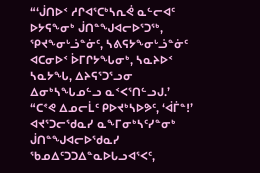“‘ᒎᑎᐅᑉ ᓱᒋᐊᕐᑕᒃᓴᕆᕚ ᓇᓪᓕᐊᑦ ᐅᔭᕋᖕᓂᒃ ᒎᑎᓐᖑᐊᓕᐅᕐᑐᖅ, ᕿᔪᖕᓂᒡᓘᓐᓃᑦ, ᓴᕕᕋᔭᖕᓂᒡᓘᓐᓃᑦ ᐊᑕᓂᐅᑉ ᐆᒥᒋᔭᖓᓂᒃ, ᓴᓇᔨᐅᑉ ᓴᓇᔭᖓ, ᐃᔨᕋᕐᑐᕐᓗᓂ ᐃᓂᒃᓴᖓᓄᓪᓗ ᓇᑉᐸᕐᑎᓪᓗᒍ.’ “ᑕᕝᕙ ᐃᓄᓕᒫᑦ ᑭᐅᔪᒃᓴᐅᕗᑦ, ‘ᐋᒦᓐ!’
ᐊᔪᕐᑐᓕᖁᓇᓯ ᓇᖕᒥᓂᒃᓴᑦᓯᓐᓂᒃ ᒎᑎᓐᖑᐊᓕᐅᖁᓇᓯ ᖃᓄᐃᑦᑐᑐᐃᓐᓇᐅᒐᓗᐊᕐᐸᑦ,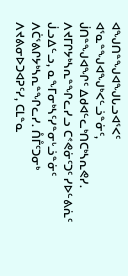ᐊᖑᑎᓐᖑᐊᖑᒐᓗᐊᕐᐸᑦ ᐊᕐᓇᓐᖑᐊᖑᒃᐸᓪᓘᓐᓃᑦ,
ᒎᑎᓐᖑᐊᖏᑦ ᐃᑯᐊᓪᓚᒃᑎᑕᒃᓴᕆᕙᓯ. ᐱᔪᒥᒋᔭᒃᓴᕆᓐᖏᓚᓯᓗ ᑕᕝᕙᓃᑦᑐᑦ ᓯᐅᓪᕕᕇᑦ ᒎᓗᐃᓪᓗ, ᓇᖕᒥᓂᒃᓴᑦᓯᓐᓂᒡᓘᓐᓃᑦ ᐱᑖᕐᕕᒋᔭᒃᓴᕆᓐᖏᓚᓯ. ᑍᒤᑦᑐᓂᒃ ᐱᔪᕕᓂᐅᑐᐊᕈᑦᓯ, ᑕᒪᓐᓇ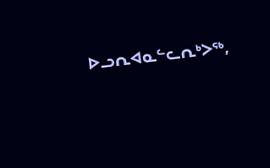ᐅᓗᕆᐊᓇᓪᓚᕆᒃᐳᖅ,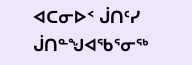ᐊᑕᓂᐅᑉ ᒎᑎᑦᓯ ᒎᑎᓐᖑᐊᖃᕐᓂᖅ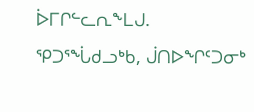ᐆᒥᒋᓪᓚᕆᖕᒪᒍ.
ᕿᑐᕐᖔᑯᓗᒃᑲ, ᒎᑎᐅᖏᑦᑐᓂᒃ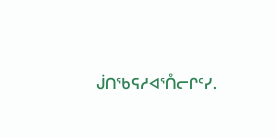ᒎᑎᖃᕋᓱᐊᕐᑍᓕᒋᑦᓯ.